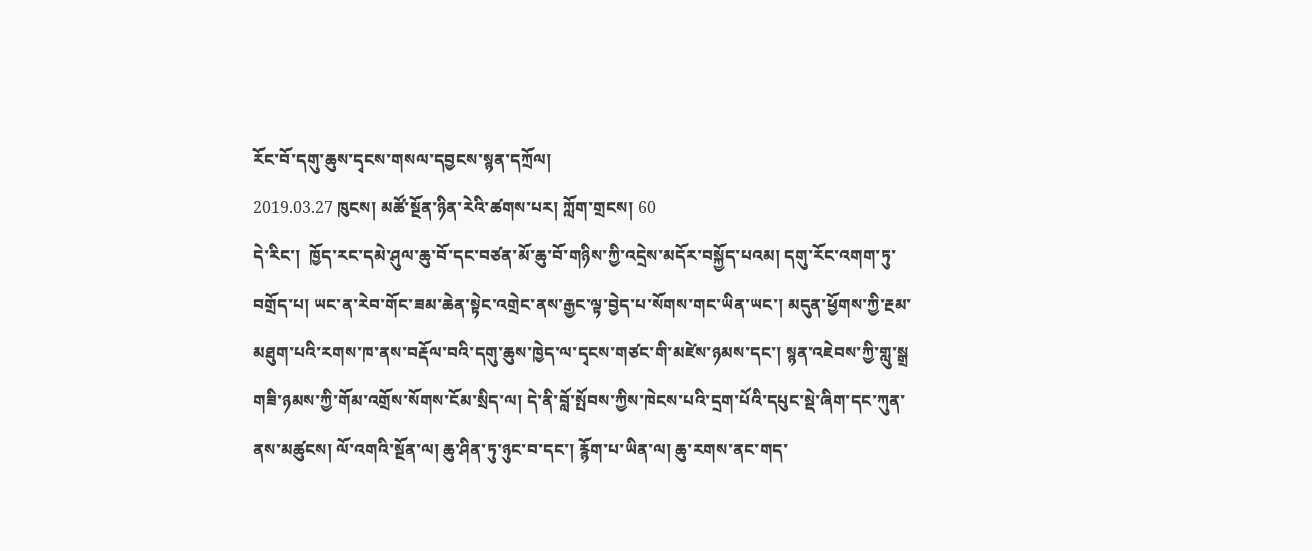རོང་བོ་དགུ་ཆུས་དྭངས་གསལ་དབྱངས་སྙན་དཀྲོལ།
2019.03.27 ཁུངས། མཚོ་སྔོན་ཉིན་རེའི་ཚགས་པར། ཀློག་གྲངས། 60
དེ་རིང་།  ཁྱོད་རང་དམེ་ཤུལ་ཆུ་བོ་དང་བཙན་མོ་ཆུ་བོ་གཉིས་ཀྱི་འདྲེས་མདོར་བསྐྱོད་པའམ། དགུ་རོང་འགག་ཏུ་བགྲོད་པ། ཡང་ན་རེབ་གོང་ཟམ་ཆེན་སྟེང་འགྲེང་ནས་རྒྱང་ལྟ་བྱེད་པ་སོགས་གང་ཡིན་ཡང་། མདུན་ཕྱོགས་ཀྱི་རྔམ་མཐུག་པའི་རགས་ཁ་ནས་བརྡོལ་བའི་དགུ་ཆུས་ཁྱེད་ལ་དྭངས་གཙང་གི་མཛེས་ཉམས་དང་། སྙན་འཇེབས་ཀྱི་གླུ་སྒྲ གཟི་ཉམས་ཀྱི་གོམ་འགྲོས་སོགས་ངོམ་སྲིད་ལ། དེ་ནི་བློ་སྤོབས་ཀྱིས་ཁེངས་པའི་དྲག་པོའི་དཔུང་སྡེ་ཞིག་དང་ཀུན་ནས་མཚུངས། ལོ་འགའི་སྔོན་ལ། ཆུ་ཤིན་ཏུ་ཉུང་བ་དང་། རྙོག་པ་ཡིན་ལ། ཆུ་རགས་ནང་གད་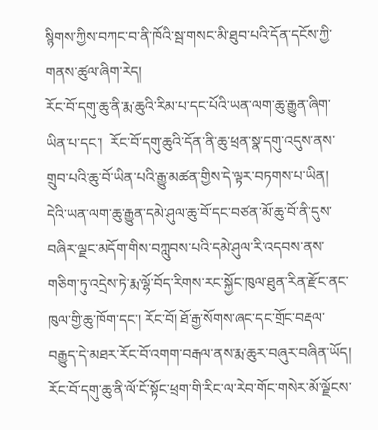སྙིགས་ཀྱིས་བཀང་བ་ནི་ཁོའི་སྦ་གསང་མི་ཐུབ་པའི་དོན་དངོས་ཀྱི་གནས་ཚུལ་ཞིག་རེད།
རོང་བོ་དགུ་ཆུ་ནི་རྨ་ཆུའི་རིམ་པ་དང་པོའི་ཡན་ལག་ཆུ་རྒྱུན་ཞིག་ཡིན་པ་དང་།  རོང་བོ་དགུ་ཆུའི་དོན་ནི་ཆུ་ཕྲན་སྣ་དགུ་འདུས་ནས་གྲུབ་པའི་ཆུ་བོ་ཡིན་པའི་རྒྱུ་མཚན་གྱིས་དེ་ལྟར་བཏགས་པ་ཡིན།  དེའི་ཡན་ལག་ཆུ་རྒྱུན་དམེ་ཤུལ་ཆུ་བོ་དང་བཙན་མོ་ཆུ་བོ་ནི་དུས་བཞིར་ལྗང་མདོག་གིས་བཀླུབས་པའི་དམེ་ཤུལ་རི་འདབས་ནས་གཅིག་ཏུ་འདྲེས་ཏེ་རྨ་ལྷོ་བོད་རིགས་རང་སྐྱོང་ཁུལ་ཐུན་རིན་རྫོང་ནང་ཁུལ་གྱི་ཆུ་ཁོག་དང་། རོང་བོ། ཐོ་རྒྱ་སོགས་ཞང་དང་གྲོང་བརྡལ་བརྒྱུད་དེ་མཐར་རོང་བོ་འགག་བརྒལ་ནས་རྨ་ཆུར་བཞུར་བཞིན་ཡོད།
རོང་བོ་དགུ་ཆུ་ནི་ལོ་ངོ་སྟོང་ཕྲག་གི་རིང་ལ་རེབ་གོང་གསེར་མོ་ལྗོངས་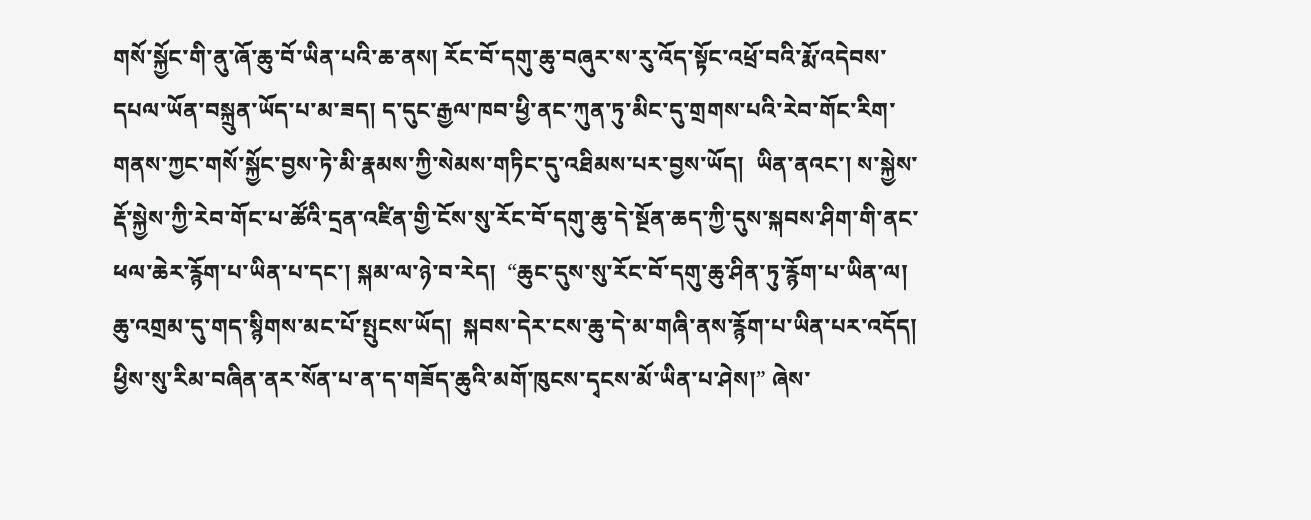གསོ་སྐྱོང་གི་ནུ་ཞོ་ཆུ་བོ་ཡིན་པའི་ཆ་ནས། རོང་བོ་དགུ་ཆུ་བཞུར་ས་རུ་འོད་སྟོང་འཕྲོ་བའི་རྨོ་འདེབས་དཔལ་ཡོན་བསྐྲུན་ཡོད་པ་མ་ཟད། ད་དུང་རྒྱལ་ཁབ་ཕྱི་ནང་ཀུན་ཏུ་མིང་དུ་གྲགས་པའི་རེབ་གོང་རིག་གནས་ཀྱང་གསོ་སྐྱོང་བྱས་ཏེ་མི་རྣམས་ཀྱི་སེམས་གཏིང་དུ་འཐིམས་པར་བྱས་ཡོད།  ཡིན་ནའང་། ས་སྐྱེས་རྡོ་སྐྱེས་ཀྱི་རེབ་གོང་པ་ཚོའི་དྲན་འཛིན་གྱི་ངོས་སུ་རོང་བོ་དགུ་ཆུ་དེ་སྔོན་ཆད་ཀྱི་དུས་སྐབས་ཤིག་གི་ནང་ཕལ་ཆེར་རྙོག་པ་ཡིན་པ་དང་། སྐམ་ལ་ཉེ་བ་རེད།  “ཆུང་དུས་སུ་རོང་བོ་དགུ་ཆུ་ཤིན་ཏུ་རྙོག་པ་ཡིན་ལ། ཆུ་འགྲམ་དུ་གད་སྙིགས་མང་པོ་སྤུངས་ཡོད།  སྐབས་དེར་ངས་ཆུ་དེ་མ་གཞི་ནས་རྙོག་པ་ཡིན་པར་འདོད། ཕྱིས་སུ་རིམ་བཞིན་ནར་སོན་པ་ན་ད་གཟོད་ཆུའི་མགོ་ཁུངས་དྭངས་མོ་ཡིན་པ་ཤེས།” ཞེས་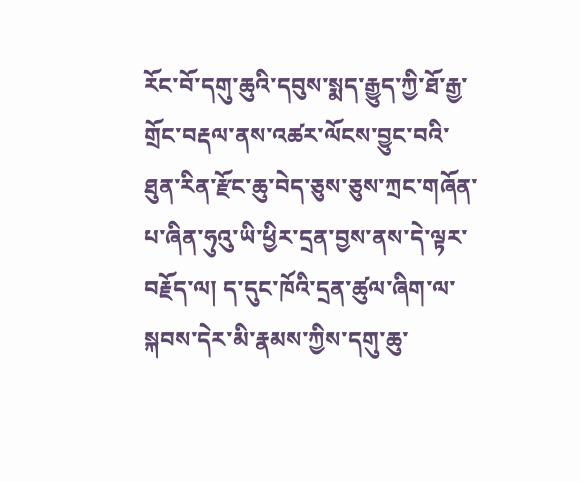རོང་བོ་དགུ་ཆུའི་དབུས་སྨད་རྒྱུད་ཀྱི་ཐོ་རྒྱ་གྲོང་བརྡལ་ནས་འཚར་ལོངས་བྱུང་བའི་ཐུན་རིན་རྫོང་ཆུ་བེད་ཅུས་ཅུས་ཀྲང་གཞོན་པ་ཞིན་ཧུའུ་ཡི་ཕྱིར་དྲན་བྱས་ནས་དེ་ལྟར་བརྗོད་ལ། ད་དུང་ཁོའི་དྲན་ཚུལ་ཞིག་ལ་སྐབས་དེར་མི་རྣམས་ཀྱིས་དགུ་ཆུ་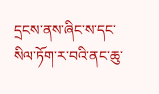དྲངས་ནས་ཞིང་ས་དང་སིལ་ཏོག་ར་བའི་ནང་ཆུ་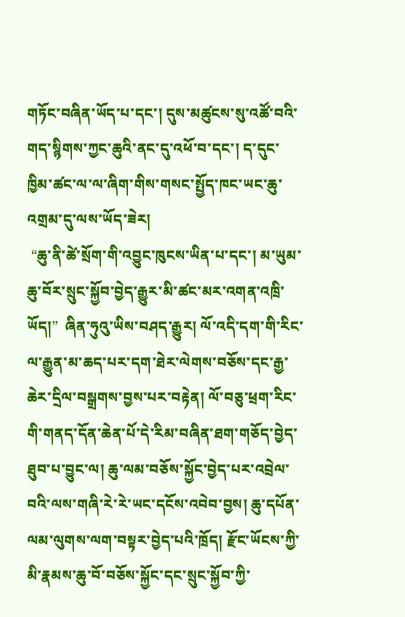གཏོང་བཞིན་ཡོད་པ་དང་། དུས་མཚུངས་སུ་འཚོ་བའི་གད་སྙིགས་ཀྱང་ཆུའི་ནང་དུ་འཕོ་བ་དང་། ད་དུང་ཁྱིམ་ཚང་ལ་ལ་ཞིག་གིས་གསང་སྤྱོད་ཁང་ཡང་ཆུ་འགྲམ་དུ་ལས་ཡོད་ཟེར།
 “ཆུ་ནི་ཚེ་སྲོག་གི་འབྱུང་ཁུངས་ཡིན་པ་དང་། མ་ཡུམ་ཆུ་བོར་སྲུང་སྐྱོབ་བྱེད་རྒྱུར་མི་ཚང་མར་འགན་འཁྲི་ཡོད།”  ཞིན་ཧུའུ་ཡིས་བཤད་རྒྱུར། ལོ་འདི་དག་གི་རིང་ལ་རྒྱུན་མ་ཆད་པར་དག་ཐེར་ལེགས་བཅོས་དང་རྒྱ་ཆེར་དྲིལ་བསྒྲགས་བྱས་པར་བརྟེན། ལོ་བཅུ་ཕྲག་རིང་གི་གནད་དོན་ཆེན་པོ་དེ་རིམ་བཞིན་ཐག་གཅོད་བྱེད་ཐུབ་པ་བྱུང་ལ། ཆུ་ལམ་བཅོས་སྐྱོང་བྱེད་པར་འབྲེལ་བའི་ལས་གཞི་རེ་རེ་ཡང་དངོས་འབེབ་བྱས། ཆུ་དཔོན་ལམ་ལུགས་ལག་བསྟར་བྱེད་པའི་ཁྲོད། རྫོང་ཡོངས་ཀྱི་མི་རྣམས་ཆུ་བོ་བཅོས་སྐྱོང་དང་སྲུང་སྐྱོབ་ཀྱི་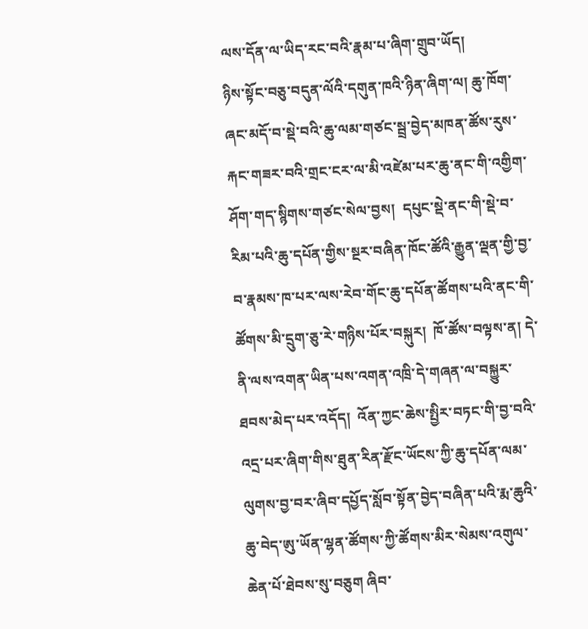ལས་དོན་ལ་ཡིད་རང་བའི་རྣམ་པ་ཞིག་གྲུབ་ཡོད།
ཉིས་སྟོང་བཅུ་བདུན་ལོའི་དགུན་ཁའི་ཉིན་ཞིག་ལ། ཆུ་ཁོག་ཞང་མདོ་བ་སྡེ་བའི་ཆུ་ལམ་གཙང་སྦྲ་བྱེད་མཁན་ཚོས་རུས་རྐང་གཟར་བའི་གྲང་ངར་ལ་མི་འཛེམ་པར་ཆུ་ནང་གི་འགྱིག་ཤོག་གད་སྙིགས་གཙང་སེལ་བྱས།  དཔུང་སྡེ་ནང་གི་སྡེ་བ་རིམ་པའི་ཆུ་དཔོན་གྱིས་སྔར་བཞིན་ཁོང་ཚོའི་རྒྱུན་ལྡན་གྱི་བྱ་བ་རྣམས་ཁ་པར་ལས་རེབ་གོང་ཆུ་དཔོན་ཚོགས་པའི་ནང་གི་ཚོགས་མི་དྲུག་ཅུ་རེ་གཉིས་པོར་བསྐུར།  ཁོ་ཚོས་བལྟས་ན། དེ་ནི་ལས་འགན་ཡིན་པས་འགན་འཁྲི་དེ་གཞན་ལ་བསྐྱུར་ཐབས་མེད་པར་འདོད།  འོན་ཀྱང་ཆེས་སྤྱིར་བཏང་གི་བྱ་བའི་འདྲ་པར་ཞིག་གིས་ཐུན་རིན་རྫོང་ཡོངས་ཀྱི་ཆུ་དཔོན་ལམ་ལུགས་བྱ་བར་ཞིབ་དཔྱོད་སློབ་སྟོན་བྱེད་བཞིན་པའི་རྨ་ཆུའི་ཆུ་བེད་ཨུ་ཡོན་ལྷན་ཚོགས་ཀྱི་ཚོགས་མིར་སེམས་འགུལ་ཆེན་པོ་ཐེབས་སུ་བཅུག ཞིབ་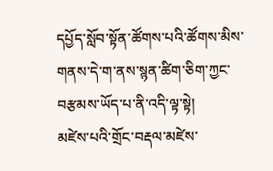དཔྱོད་སློབ་སྟོན་ཚོགས་པའི་ཚོགས་མིས་གནས་དེ་ག་ནས་སྙན་ཚིག་ཅིག་ཀྱང་བརྩམས་ཡོད་པ་ནི་འདི་ལྟ་སྟེ།
མཛེས་པའི་གྲོང་བརྡལ་མཛེས་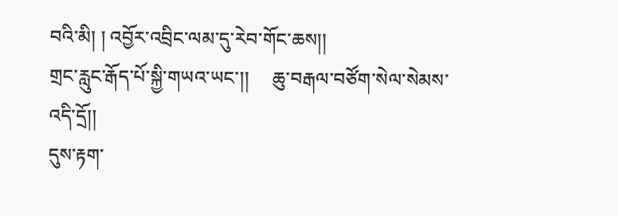བའི་མི། ། འབྱོར་འབྲིང་ལམ་དུ་རེབ་གོང་ཆས།།
གྲང་རླུང་རྒོད་པོ་སྐྱི་གཡའ་ཡང་།།     ཆུ་བརྒལ་བཙོག་སེལ་སེམས་འདི་དྲོ།།
དུས་རྟག་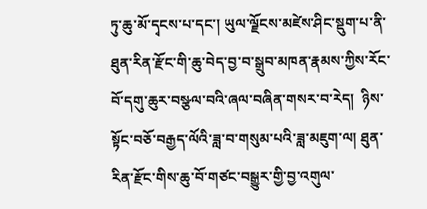ཏུ་ཆུ་མོ་དྭངས་པ་དང་། ཡུལ་ལྗོངས་མཛེས་ཤིང་སྡུག་པ་ནི་ཐུན་རིན་རྫོང་གི་ཆུ་བེད་བྱ་བ་སྒྲུབ་མཁན་རྣམས་ཀྱིས་རོང་བོ་དགུ་ཆུར་བསྩལ་བའི་ཞལ་བཞིན་གསར་བ་རེད།  ཉིས་སྟོང་བཅོ་བརྒྱད་ལོའི་ཟླ་བ་གསུམ་པའི་ཟླ་མཇུག་ལ། ཐུན་རིན་རྫོང་གིས་ཆུ་བོ་གཙང་བསྒྱུར་གྱི་བྱ་འགུལ་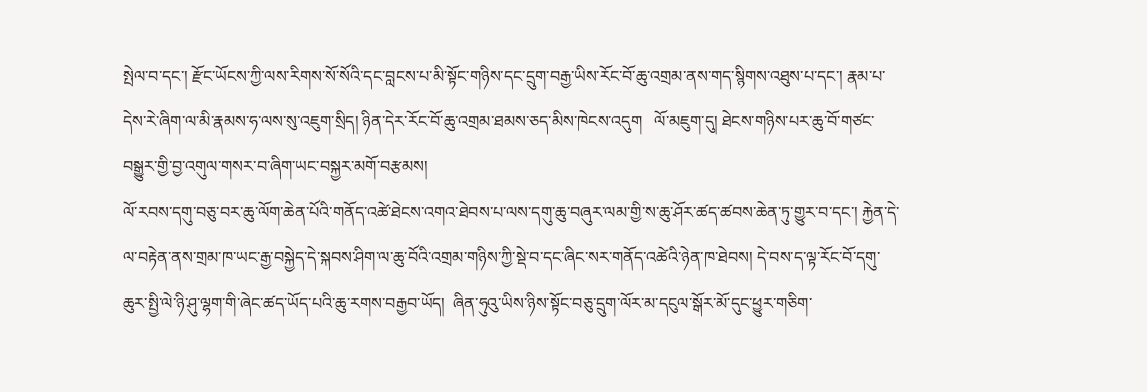སྤེལ་བ་དང་། རྫོང་ཡོངས་ཀྱི་ལས་རིགས་སོ་སོའི་དང་བླངས་པ་མི་སྟོང་གཉིས་དང་དྲུག་བརྒྱ་ཡིས་རོང་བོ་ཆུ་འགྲམ་ནས་གད་སྙིགས་འཐུས་པ་དང་། རྣམ་པ་དེས་རེ་ཞིག་ལ་མི་རྣམས་ཧ་ལས་སུ་འཇུག་སྲིད། ཉིན་དེར་རོང་བོ་ཆུ་འགྲམ་ཐམས་ཅད་མིས་ཁེངས་འདུག   ལོ་མཇུག་དུ། ཐེངས་གཉིས་པར་ཆུ་བོ་གཙང་བསྒྱུར་གྱི་བྱ་འགུལ་གསར་བ་ཞིག་ཡང་བསྐྱར་མགོ་བརྩམས།
ལོ་རབས་དགུ་བཅུ་བར་ཆུ་ལོག་ཆེན་པོའི་གནོད་འཚེ་ཐེངས་འགའ་ཐེབས་པ་ལས་དགུ་ཆུ་བཞུར་ལམ་གྱི་ས་ཆུ་ཤོར་ཚད་ཚབས་ཆེན་ཏུ་གྱུར་བ་དང་། རྐྱེན་དེ་ལ་བརྟེན་ནས་གྲམ་ཁ་ཡང་རྒྱ་བསྐྱེད་དེ་སྐབས་ཤིག་ལ་ཆུ་བོའི་འགྲམ་གཉིས་ཀྱི་སྡེ་བ་དང་ཞིང་སར་གནོད་འཚེའི་ཉེན་ཁ་ཐེབས། དེ་བས་ད་ལྟ་རོང་བོ་དགུ་ཆུར་སྤྱི་ལེ་ཉི་ཤུ་ལྷག་གི་ཞེང་ཚད་ཡོད་པའི་ཆུ་རགས་བརྒྱབ་ཡོད།  ཞིན་ཧུའུ་ཡིས་ཉིས་སྟོང་བཅུ་དྲུག་ལོར་མ་དངུལ་སྒོར་མོ་དུང་ཕྱུར་གཅིག་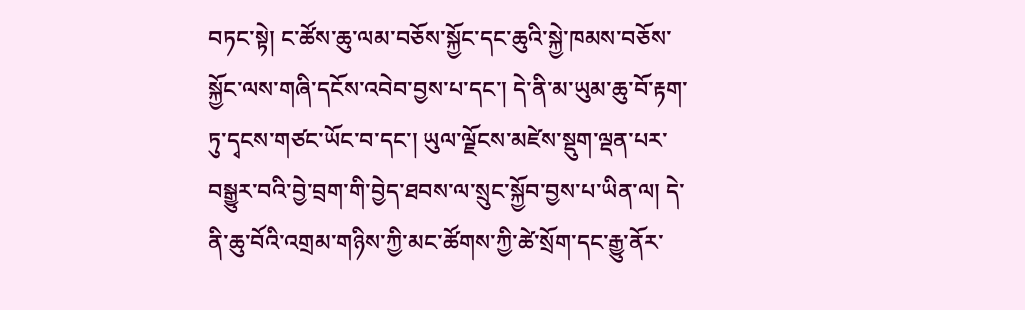བཏང་སྟེ། ང་ཚོས་ཆུ་ལམ་བཅོས་སྐྱོང་དང་ཆུའི་སྐྱེ་ཁམས་བཅོས་སྐྱོང་ལས་གཞི་དངོས་འབེབ་བྱས་པ་དང་། དེ་ནི་མ་ཡུམ་ཆུ་བོ་རྟག་ཏུ་དྭངས་གཙང་ཡོང་བ་དང་། ཡུལ་ལྗོངས་མཛེས་སྡུག་ལྡན་པར་བསྒྱུར་བའི་བྱེ་བྲག་གི་བྱེད་ཐབས་ལ་སྲུང་སྐྱོབ་བྱས་པ་ཡིན་ལ། དེ་ནི་ཆུ་བོའི་འགྲམ་གཉིས་ཀྱི་མང་ཚོགས་ཀྱི་ཚེ་སྲོག་དང་རྒྱུ་ནོར་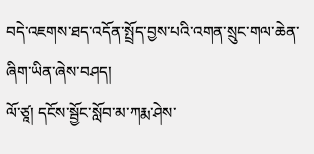བདེ་འཇགས་ཐད་འདོན་སྤྲོད་བྱས་པའི་འགན་སྲུང་གལ་ཆེན་ཞིག་ཡིན་ཞེས་བཤད།
ལོ་ཙཱ། དངོས་སྦྱོང་སློབ་མ་ཀརྨ་ཤེས་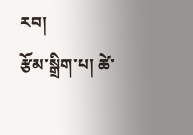རབ།
རྩོམ་སྒྲིག་པ། ཚེ་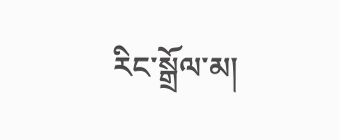རིང་སྒྲོལ་མ།